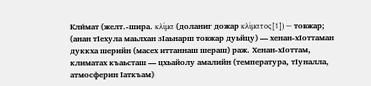Кли́мат (желт.-шира. κλίμα (доланиг дожар κλίματος[1]) — товжар; (анан тӀехула маьлхан зӀаьнарш товжар дуьйцу) — хенан-хӀоттаман дуккха шерийн (масех иттаннаш шераш) раж. Хенан-хӀоттам, климатах къаьсташ — цхьайолу амалийн (температура, тӀуналла, атмосферин Ӏаткъам)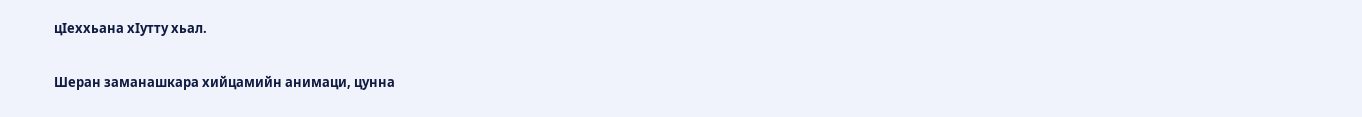цӀеххьана хӀутту хьал.

Шеран заманашкара хийцамийн анимаци, цунна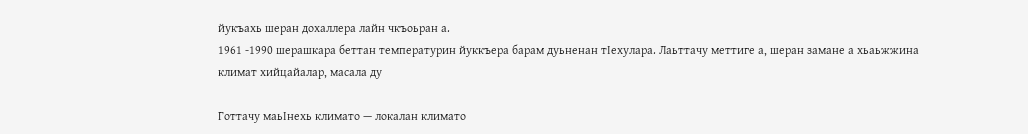йукъахь шеран дохаллера лайн чкъоьран а.
1961 -1990 шерашкара беттан температурин йуккъера барам дуьненан тӀехулара. Лаьттачу меттиге а, шеран замане а хьаьжжина климат хийцайалар, масала ду

Готтачу маьӀнехь климато — локалан климато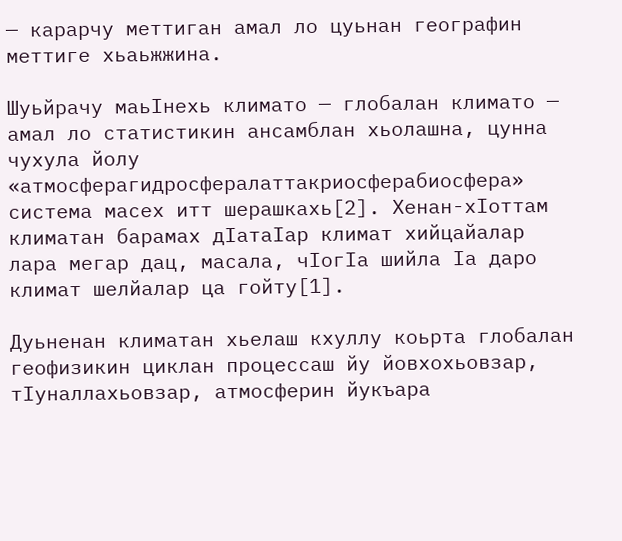— карарчу меттиган амал ло цуьнан географин меттиге хьаьжжина.

Шуьйрачу маьӀнехь климато — глобалан климато — амал ло статистикин ансамблан хьолашна, цунна чухула йолу «атмосферагидросфералаттакриосферабиосфера» система масех итт шерашкахь[2]. Хенан-хӀоттам климатан барамах дӀатаӀар климат хийцайалар лара мегар дац, масала, чӀогӀа шийла Ӏа даро климат шелйалар ца гойту[1].

Дуьненан климатан хьелаш кхуллу коьрта глобалан геофизикин циклан процессаш йу йовхохьовзар, тӀуналлахьовзар, атмосферин йукъара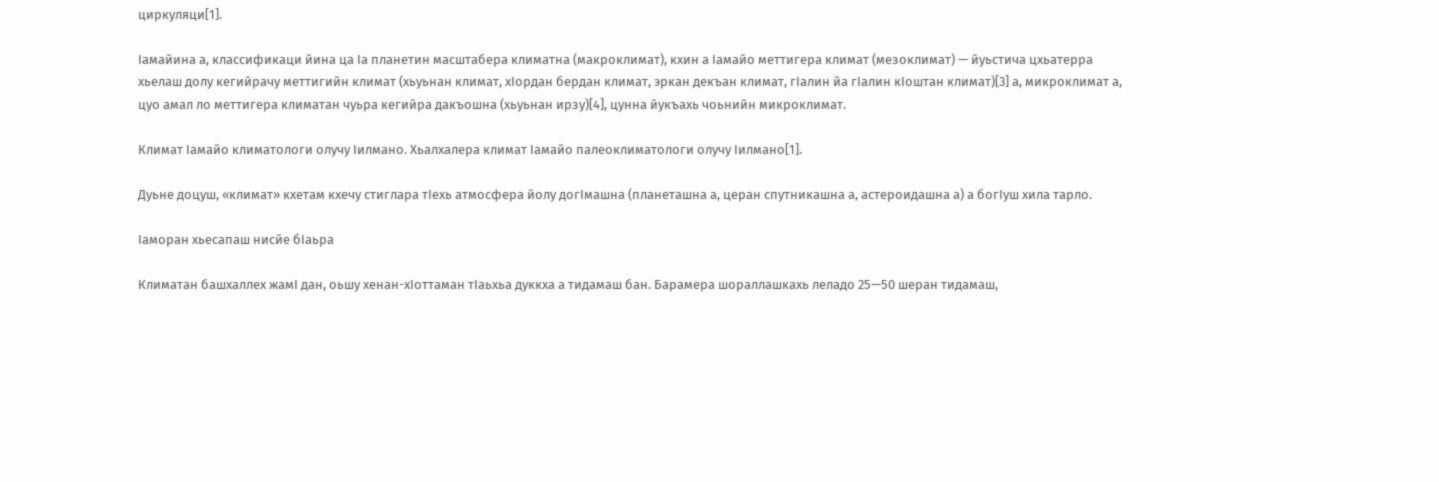циркуляци[1].

Ӏамайина а, классификаци йина ца Ӏа планетин масштабера климатна (макроклимат), кхин а Ӏамайо меттигера климат (мезоклимат) — йуьстича цхьатерра хьелаш долу кегийрачу меттигийн климат (хьуьнан климат, хӀордан бердан климат, эркан декъан климат, гӀалин йа гӀалин кӀоштан климат)[3] а, микроклимат а, цуо амал ло меттигера климатан чуьра кегийра дакъошна (хьуьнан ирзу)[4], цунна йукъахь чоьнийн микроклимат.

Климат Ӏамайо климатологи олучу Ӏилмано. Хьалхалера климат Ӏамайо палеоклиматологи олучу Ӏилмано[1].

Дуьне доцуш, «климат» кхетам кхечу стиглара тӀехь атмосфера йолу догӀмашна (планеташна а, церан спутникашна а, астероидашна а) а богӀуш хила тарло.

Ӏаморан хьесапаш нисйе бӀаьра

Климатан башхаллех жамӀ дан, оьшу хенан-хӀоттаман тӀаьхьа дуккха а тидамаш бан. Барамера шораллашкахь леладо 25—50 шеран тидамаш,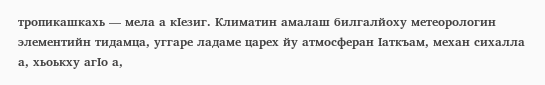тропикашкахь — мела а кӀезиг. Климатин амалаш билгалйоху метеорологин элементийн тидамца, уггаре ладаме царех йу атмосферан Ӏаткъам, механ сихалла а, хьоькху агӀо а,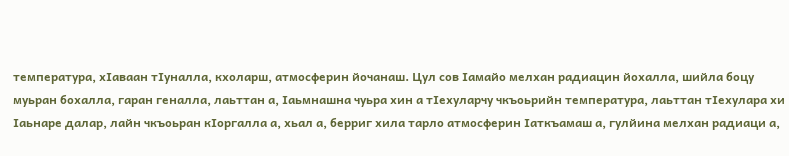температура, хӀаваан тӀуналла, кхоларш, атмосферин йочанаш. Цул сов Ӏамайо мелхан радиацин йохалла, шийла боцу муьран бохалла, гаран геналла, лаьттан а, Ӏаьмнашна чуьра хин а тӀехуларчу чкъоьрийн температура, лаьттан тӀехулара хи Ӏаьнаре далар, лайн чкъоьран кӀоргалла а, хьал а, берриг хила тарло атмосферин Ӏаткъамаш а, гулйина мелхан радиаци а,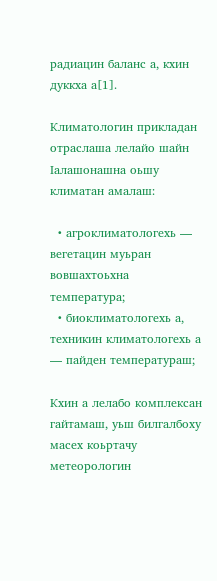радиацин баланс а, кхин дуккха а[1].

Климатологин прикладан отраслаша лелайо шайн Ӏалашонашна оьшу климатан амалаш:

  • агроклиматологехь — вегетацин муьран вовшахтоьхна температура;
  • биоклиматологехь а, техникин климатологехь а — пайден температураш;

Кхин а лелабо комплексан гайтамаш, уьш билгалбоху масех коьртачу метеорологин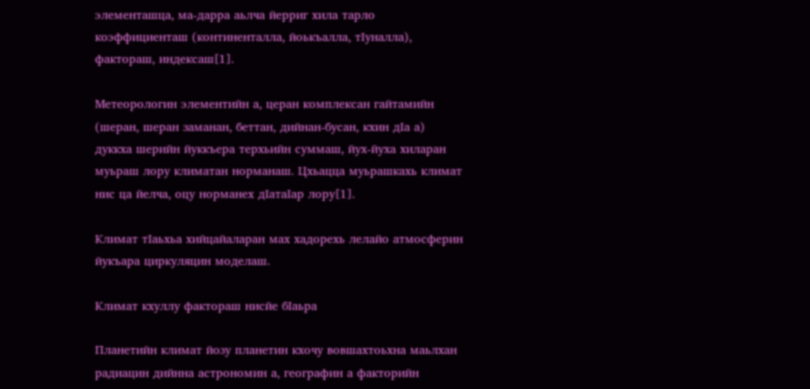элементашца, ма-дарра аьлча йерриг хила тарло коэффициенташ (континенталла, йоькъалла, тӀуналла), фактораш, индексаш[1].

Метеорологин элементийн а, церан комплексан гайтамийн (шеран, шеран заманан, беттан, дийнан-бусан, кхин дӀа а) дуккха шерийн йуккъера терхьийн суммаш, йух-йуха хиларан муьраш лору климатан норманаш. Цхьацца муьрашкахь климат нис ца йелча, оцу норманех дӀатаӀар лору[1].

Климат тӀаьхьа хийцайаларан мах хадорехь лелайо атмосферин йукъара циркуляцин моделаш.

Климат кхуллу фактораш нисйе бӀаьра

Планетийн климат йозу планетин кхочу вовшахтоьхна маьлхан радиацин дийнна астрономин а, географин а факторийн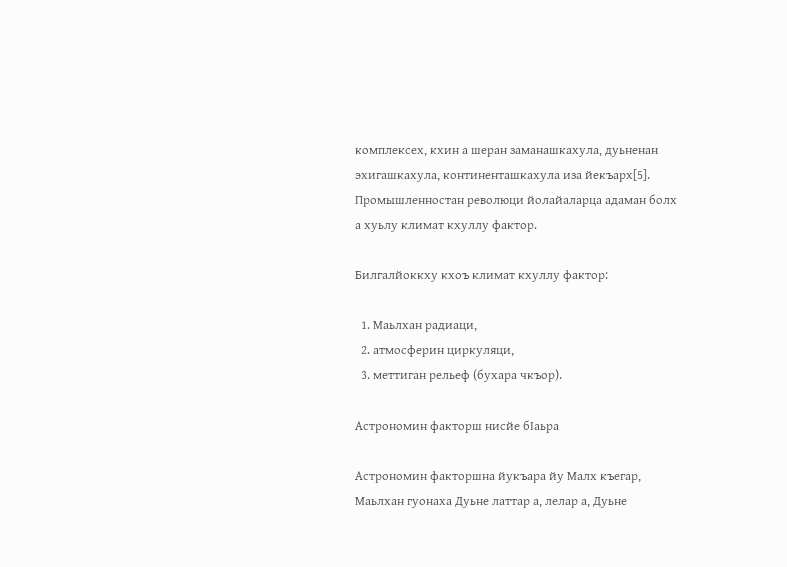комплексех, кхин а шеран заманашкахула, дуьненан эхигашкахула, континенташкахула иза йекъарх[5]. Промышленностан революци йолайаларца адаман болх а хуьлу климат кхуллу фактор.

Билгалйоккху кхоъ климат кхуллу фактор:

  1. Маьлхан радиаци,
  2. атмосферин циркуляци,
  3. меттиган рельеф (бухара чкъор).

Астрономин факторш нисйе бӀаьра

Астрономин факторшна йукъара йу Малх къегар, Маьлхан гуонаха Дуьне латтар а, лелар а, Дуьне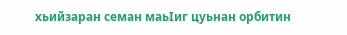хьийзаран семан маьӀиг цуьнан орбитин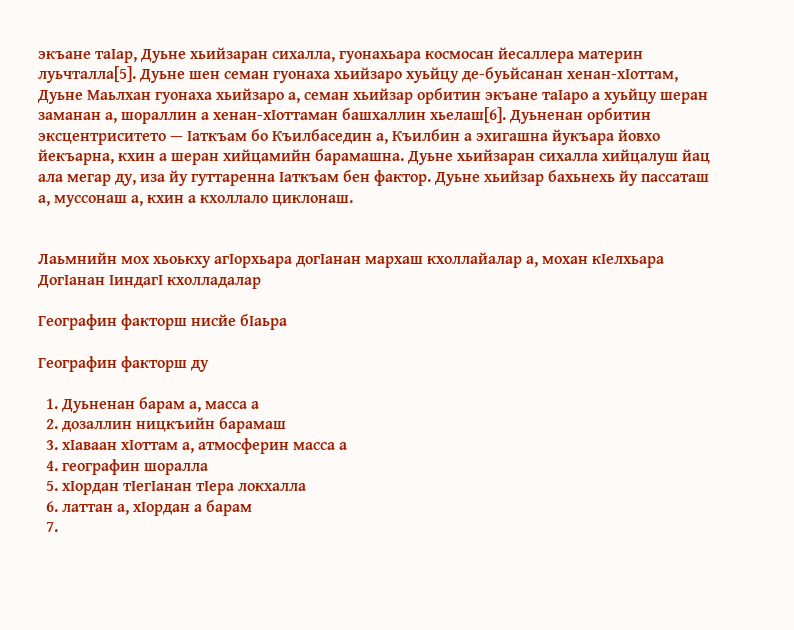экъане таӀар, Дуьне хьийзаран сихалла, гуонахьара космосан йесаллера материн луьчталла[5]. Дуьне шен семан гуонаха хьийзаро хуьйцу де-буьйсанан хенан-хӀоттам, Дуьне Маьлхан гуонаха хьийзаро а, семан хьийзар орбитин экъане таӀаро а хуьйцу шеран заманан а, шораллин а хенан-хӀоттаман башхаллин хьелаш[6]. Дуьненан орбитин эксцентриситето — Ӏаткъам бо Къилбаседин а, Къилбин а эхигашна йукъара йовхо йекъарна, кхин а шеран хийцамийн барамашна. Дуьне хьийзаран сихалла хийцалуш йац ала мегар ду, иза йу гуттаренна Ӏаткъам бен фактор. Дуьне хьийзар бахьнехь йу пассаташ а, муссонаш а, кхин а кхоллало циклонаш.


Лаьмнийн мох хьоькху агӀорхьара догӀанан мархаш кхоллайалар а, мохан кӀелхьара ДогӀанан ӀиндагӀ кхолладалар

Географин факторш нисйе бӀаьра

Географин факторш ду

  1. Дуьненан барам а, масса а
  2. дозаллин ницкъийн барамаш
  3. хӀаваан хӀоттам а, атмосферин масса а
  4. географин шоралла
  5. хӀордан тӀегӀанан тӀера локхалла
  6. латтан а, хӀордан а барам
  7.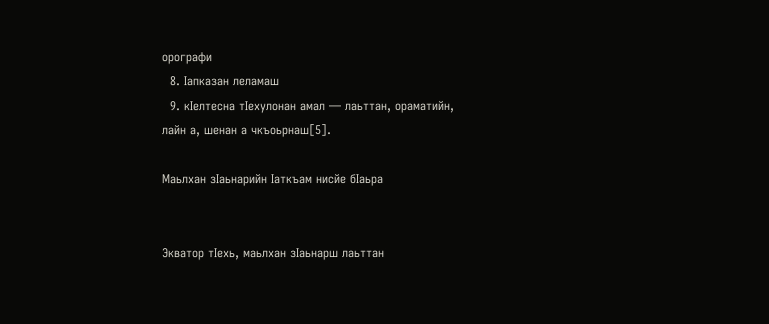орографи
  8. Ӏапказан леламаш
  9. кӀелтесна тӀехулонан амал — лаьттан, ораматийн, лайн а, шенан а чкъоьрнаш[5].

Маьлхан зӀаьнарийн Ӏаткъам нисйе бӀаьра


Экватор тӀехь, маьлхан зӀаьнарш лаьттан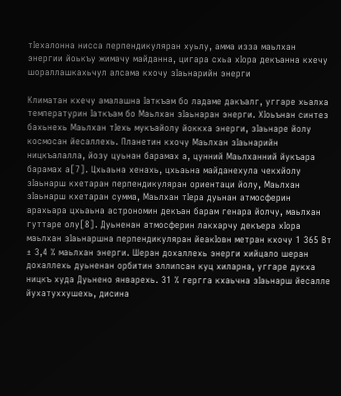тӀехалонна нисса перпендикуляран хуьлу, амма изза маьлхан энергии йоькъу жимачу майданна, цигара схьа хӀора декъанна кхечу шораллашкахьчул алсама кхочу зӀаьнарийн энерги

Климатан кхечу амалашна Ӏаткъам бо ладаме дакъалг, уггаре хьалха температурин Ӏаткъам бо Маьлхан зӀаьнаран энерги. ХӀоьънан синтез бахьнехь Маьлхан тӀехь мукъайолу йоккха энерги, зӀаьнаре йолу космосан йесаллехь. Планетин кхочу Маьлхан зӀаьнарийн ницкъалалла, йозу цуьнан барамах а, цунний Маьлханний йукъара барамах а[7]. Цхьаьна хенахь, цхьаьна майданехула чекхйолу зӀаьнарш кхетаран перпендикуляран ориентаци йолу, Маьлхан зӀаьнарш кхетаран сумма, Маьлхан тӀера дуьнан атмосферин арахьара цхьаьна астрономин декъан барам генара йолчу, маьлхан гуттаре олу[8]. Дуьненан атмосферин лакхарчу декъера хӀора маьлхан зӀаьнаршна перпендикуляран йеакӀовн метран кхочу 1 365 Вт ± 3,4 % маьлхан энерги. Шеран дохаллехь энерги хийцало шеран дохаллехь дуьненан орбитин эллипсан куц хиларна, уггаре дукха ницкъ худа Дуьнено январехь. 31 % гергга кхаьчна зӀаьнарш йесалле йухатуххушехь, дисина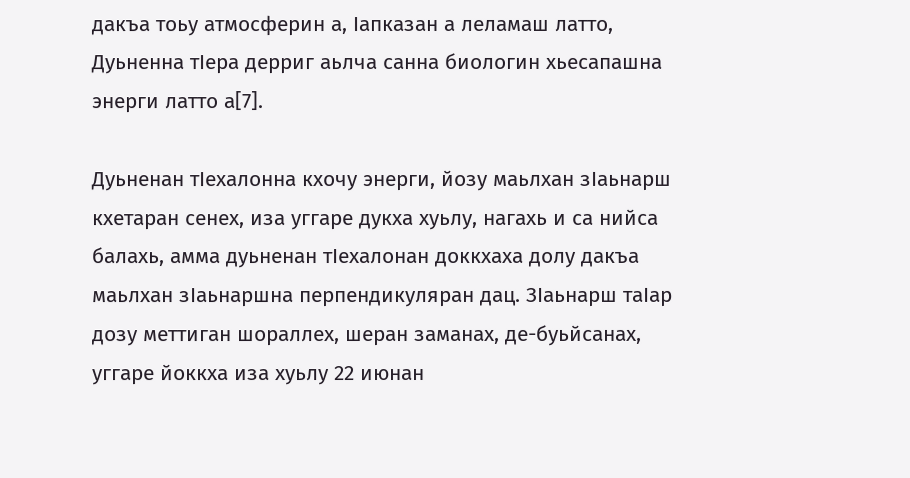дакъа тоьу атмосферин а, Ӏапказан а леламаш латто, Дуьненна тӀера дерриг аьлча санна биологин хьесапашна энерги латто а[7].

Дуьненан тӀехалонна кхочу энерги, йозу маьлхан зӀаьнарш кхетаран сенех, иза уггаре дукха хуьлу, нагахь и са нийса балахь, амма дуьненан тӀехалонан доккхаха долу дакъа маьлхан зӀаьнаршна перпендикуляран дац. ЗӀаьнарш таӀар дозу меттиган шораллех, шеран заманах, де-буьйсанах, уггаре йоккха иза хуьлу 22 июнан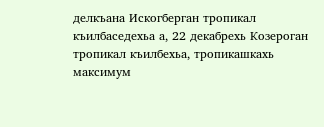делкъана Искогберган тропикал къилбаседехьа а, 22 декабрехь Козероган тропикал къилбехьа, тропикашкахь максимум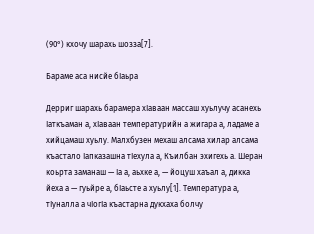(90°) кхочу шарахь шозза[7].

Бараме аса нисйе бӀаьра

Дерриг шарахь барамера хӀаваан массаш хуьлучу асанехь Ӏаткъаман а, хӀаваан температурийн а жигара а, ладаме а хийцамаш хуьлу. Малхбузен мехаш алсама хилар алсама къастало Ӏапказашна тӀехула а, Къилбан эхигехь а. Шеран коьрта заманаш — Ӏа а, аьхке а, — йоцуш хаъал а, дикка йеха а — гуьйре а, бӀаьсте а хуьлу[1]. Температура а, тӀуналла а чӀогӀа къастарна дукхаха болчу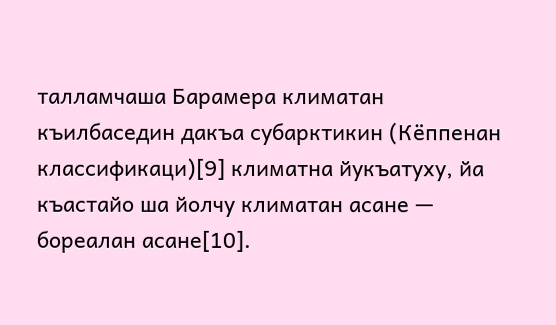талламчаша Барамера климатан къилбаседин дакъа субарктикин (Кёппенан классификаци)[9] климатна йукъатуху, йа къастайо ша йолчу климатан асане — бореалан асане[10].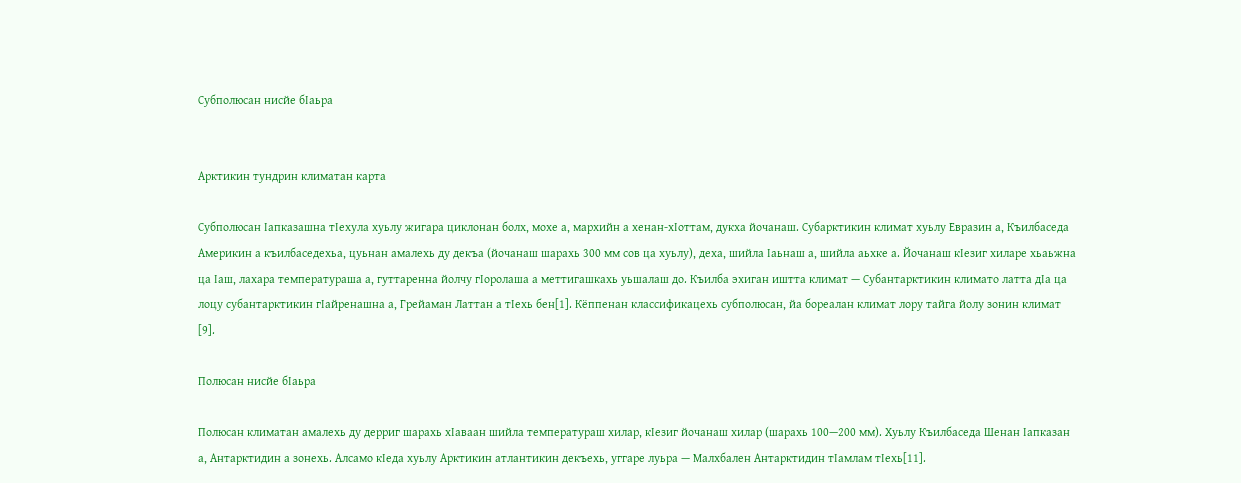Субполюсан нисйе бӀаьра


Арктикин тундрин климатан карта

Субполюсан Ӏапказашна тӀехула хуьлу жигара циклонан болх, мохе а, мархийн а хенан-хӀоттам, дукха йочанаш. Субарктикин климат хуьлу Евразин а, Къилбаседа Америкин а къилбаседехьа, цуьнан амалехь ду декъа (йочанаш шарахь 300 мм сов ца хуьлу), деха, шийла Ӏаьнаш а, шийла аьхке а. Йочанаш кӀезиг хиларе хьаьжна ца Ӏаш, лахара температураша а, гуттаренна йолчу гӀоролаша а меттигашкахь уьшалаш до. Къилба эхиган иштта климат — Субантарктикин климато латта дӀа ца лоцу субантарктикин гӀайренашна а, Грейаман Латтан а тӀехь бен[1]. Кёппенан классификацехь субполюсан, йа бореалан климат лору тайга йолу зонин климат [9].

Полюсан нисйе бӀаьра

Полюсан климатан амалехь ду дерриг шарахь хӀаваан шийла температураш хилар, кӀезиг йочанаш хилар (шарахь 100—200 мм). Хуьлу Къилбаседа Шенан Ӏапказан а, Антарктидин а зонехь. Алсамо кӀеда хуьлу Арктикин атлантикин декъехь, уггаре луьра — Малхбален Антарктидин тӀамлам тӀехь[11].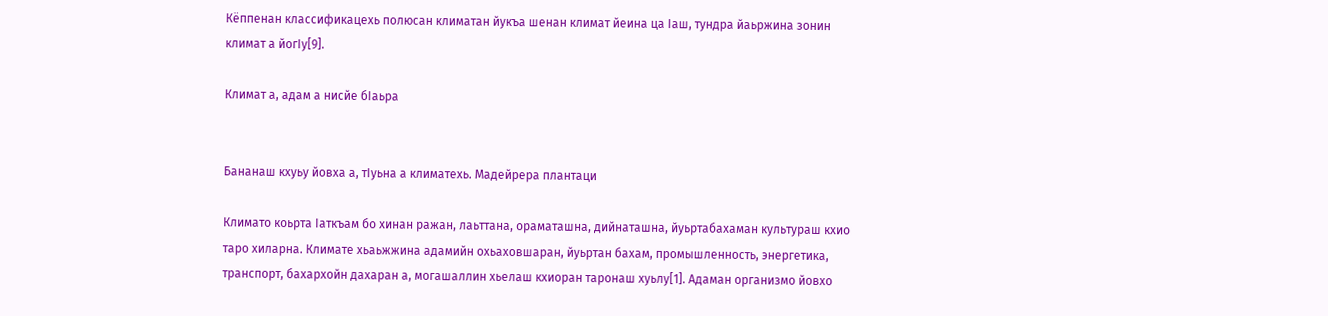Кёппенан классификацехь полюсан климатан йукъа шенан климат йеина ца Ӏаш, тундра йаьржина зонин климат а йогӀу[9].

Климат а, адам а нисйе бӀаьра


Бананаш кхуьу йовха а, тӀуьна а климатехь. Мадейрера плантаци

Климато коьрта Ӏаткъам бо хинан ражан, лаьттана, ораматашна, дийнаташна, йуьртабахаман культураш кхио таро хиларна. Климате хьаьжжина адамийн охьаховшаран, йуьртан бахам, промышленность, энергетика, транспорт, бахархойн дахаран а, могашаллин хьелаш кхиоран таронаш хуьлу[1]. Адаман организмо йовхо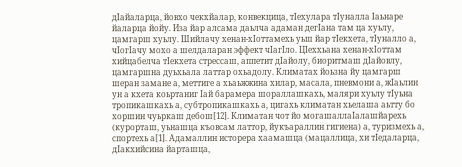дӀайаларца, йовхо чекхйалар, конвекцица, тӀехулара тӀуналла Ӏаьнаре йаларца йойу. Иза йар алсама даьлча адаман дегӀана там ца хуьлу, цамгарш хуьлу. Шийлачу хенан-хӀоттамехь уьш йар тӀекхета, тӀуналло а, чӀогӀачу мохо а шелдаларан эффект чӀагӀло. ЦӀеххьана хенан-хӀоттам хийцабелча тӀекхета стрессаш, аппетит дӀайолу, биоритмаш дӀайовлу, цамгаршна дуьхьала латтар охьадолу. Климатах йоьзна йу цамгарш шеран замане а, меттиге а хьаьжжина хилар, масала, пневмони а, жӀаьлин ун а кхета коьртаниг Ӏай барамера шораллашкахь, маляри хуьлу тӀуьна тропикашкахь а, субтропикашкахь а, цигахь климатан хьелаша аьтту бо хоршин чуьркаш дебош[12]. Климатан чот йо могашаллаӀалашйарехь (курорташ, уьнашца къовсам латтор, йукъараллин гигиена) а, туризмехь а, спортехь а[1]. Адамаллин исторера хаамашца (мацаллица, хи тӀедаларца, дӀакхийсина йарташца,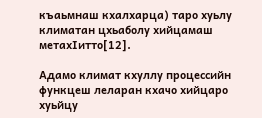къаьмнаш кхалхарца) таро хуьлу климатан цхьаболу хийцамаш метахӀитто[12].

Адамо климат кхуллу процессийн функцеш леларан кхачо хийцаро хуьйцу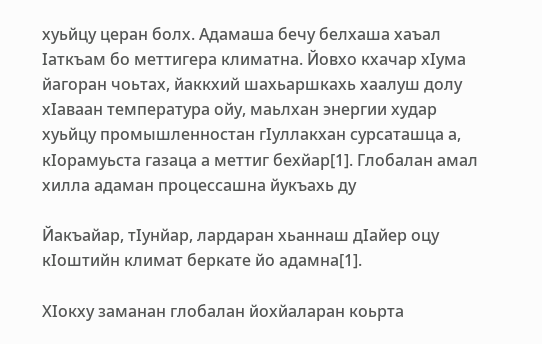хуьйцу церан болх. Адамаша бечу белхаша хаъал Ӏаткъам бо меттигера климатна. Йовхо кхачар хӀума йагоран чоьтах, йаккхий шахьаршкахь хаалуш долу хӀаваан температура ойу, маьлхан энергии худар хуьйцу промышленностан гӀуллакхан сурсаташца а, кӀорамуьста газаца а меттиг бехйар[1]. Глобалан амал хилла адаман процессашна йукъахь ду

Йакъайар, тӀунйар, лардаран хьаннаш дӀайер оцу кӀоштийн климат беркате йо адамна[1].

ХӀокху заманан глобалан йохйаларан коьрта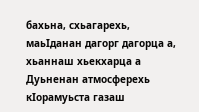бахьна, схьагарехь, маьӀданан дагорг дагорца а, хьаннаш хьекхарца а Дуьненан атмосферехь кӀорамуьста газаш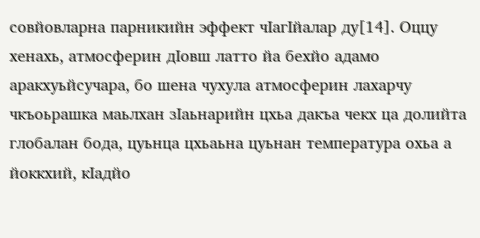совйовларна парникийн эффект чӀагӀйалар ду[14]. Оццу хенахь, атмосферин дӀовш латто йа бехйо адамо аракхуьйсучара, бо шена чухула атмосферин лахарчу чкъоьрашка маьлхан зӀаьнарийн цхьа дакъа чекх ца долийта глобалан бода, цуьнца цхьаьна цуьнан температура охьа а йоккхий, кӀадйо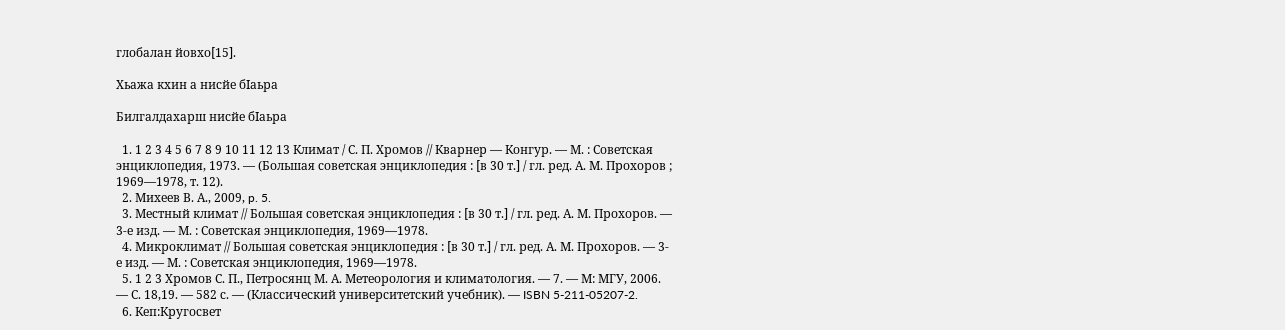глобалан йовхо[15].

Хьажа кхин а нисйе бӀаьра

Билгалдахарш нисйе бӀаьра

  1. 1 2 3 4 5 6 7 8 9 10 11 12 13 Климат / С. П. Хромов // Кварнер — Конгур. — М. : Советская энциклопедия, 1973. — (Большая советская энциклопедия : [в 30 т.] / гл. ред. А. М. Прохоров ; 1969—1978, т. 12).
  2. Михеев В. А., 2009, p. 5.
  3. Местный климат // Большая советская энциклопедия : [в 30 т.] / гл. ред. А. М. Прохоров. — 3-е изд. — М. : Советская энциклопедия, 1969—1978.
  4. Микроклимат // Большая советская энциклопедия : [в 30 т.] / гл. ред. А. М. Прохоров. — 3-е изд. — М. : Советская энциклопедия, 1969—1978.
  5. 1 2 3 Хромов С. П., Петросянц М. А. Метеорология и климатология. — 7. — М: МГУ, 2006. — С. 18,19. — 582 с. — (Классический университетский учебник). — ISBN 5-211-05207-2.
  6. Кеп:Кругосвет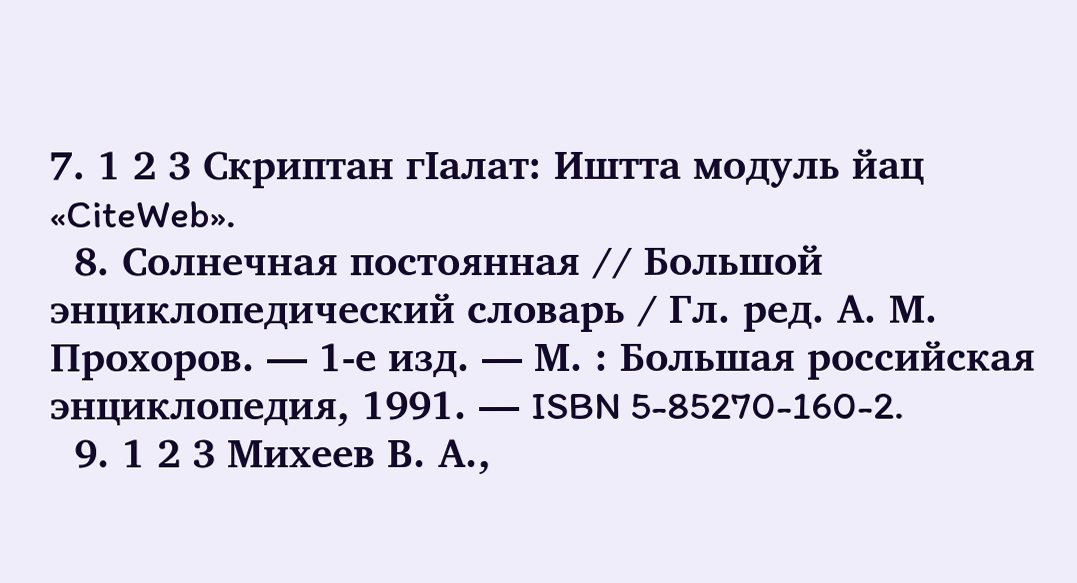7. 1 2 3 Скриптан гӀалат: Иштта модуль йац «CiteWeb».
  8. Солнечная постоянная // Большой энциклопедический словарь / Гл. ред. А. М. Прохоров. — 1-е изд. — М. : Большая российская энциклопедия, 1991. — ISBN 5-85270-160-2.
  9. 1 2 3 Михеев В. А.,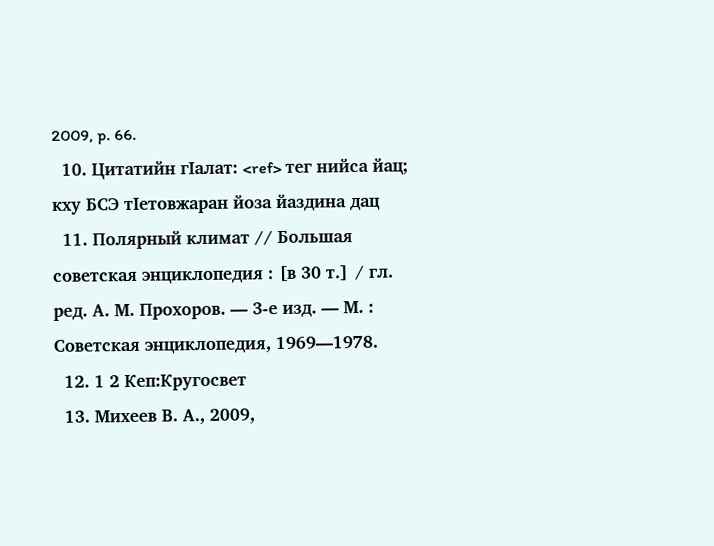2009, p. 66.
  10. Цитатийн гӀалат: <ref> тег нийса йац; кху БСЭ тIетовжаран йоза йаздина дац
  11. Полярный климат // Большая советская энциклопедия : [в 30 т.] / гл. ред. А. М. Прохоров. — 3-е изд. — М. : Советская энциклопедия, 1969—1978.
  12. 1 2 Кеп:Кругосвет
  13. Михеев В. А., 2009,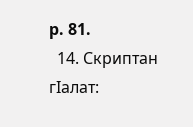p. 81.
  14. Скриптан гӀалат: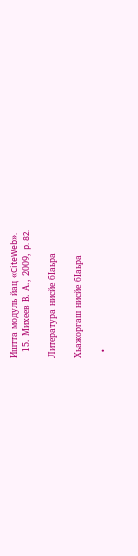Иштта модуль йац «CiteWeb».
  15. Михеев В. А., 2009, p. 82.

Литература нисйе бӀаьра

Хьажоргаш нисйе бӀаьра

  •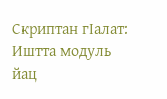Скриптан гӀалат: Иштта модуль йац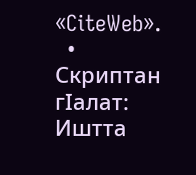«CiteWeb».
  • Скриптан гӀалат: Иштта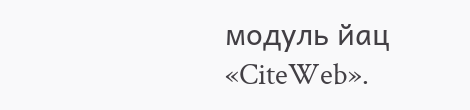модуль йац «CiteWeb».